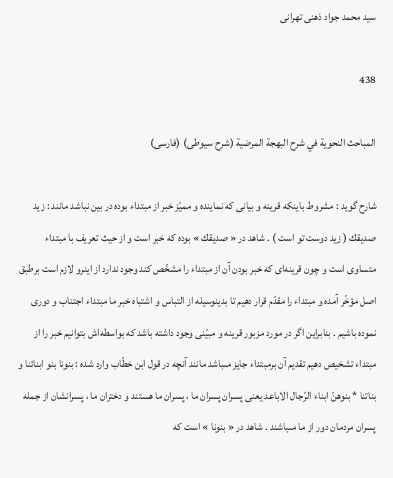سيد محمد جواد ذهنى تهرانى

438

المباحث النحوية في شرح البهجة المرضية (شرح سيوطى) (فارسى)

شارح گويد : مشروط باينكه قرينه و بيانى كه نماينده و مميّز خبر از مبتداء بوده در بين نباشد مانند : زيد صديقك ( زيد دوست تو است ) . شاهد در « صديقك » بوده كه خبر است و از حيث تعريف با مبتداء متساوى است و چون قرينه‌اى كه خبر بودن آن از مبتداء را مشخّص كند وجود ندارد از اينرو لازم است برطبق اصل مؤخّر آمده و مبتداء را مقدّم قرار دهيم تا بدينوسيله از التباس و اشتباه خبر ما مبتداء اجتناب و دورى نموده باشيم . بنابراين اگر در مورد مزبور قرينه و مبيّنى وجود داشته باشد كه بواسطه‌اش بتوانيم خبر را از مبتداء تشخيص دهيم تقديم آن برمبتداء جايز مىباشد مانند آنچه در قول ابن خطّاب وارد شده : بنونا بنو ابنائنا و بناتنا * بنوهنّ ابناء الرّجال الاباعد يعنى پسران پسران ما ، پسران ما هستند و دختران ما ، پسرانشان از جمله پسران مردمان دور از ما مىباشند . شاهد در « بنونا » است كه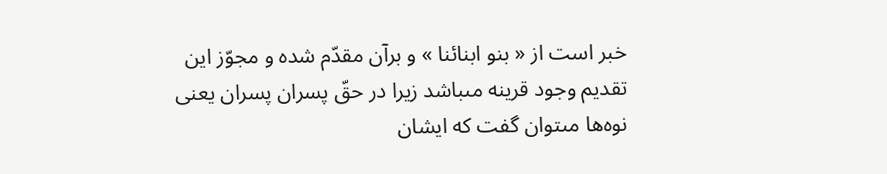خبر است از « بنو ابنائنا » و برآن مقدّم شده و مجوّز اين تقديم وجود قرينه مىباشد زيرا در حقّ پسران پسران يعنى نوه‌ها مىتوان گفت كه ايشان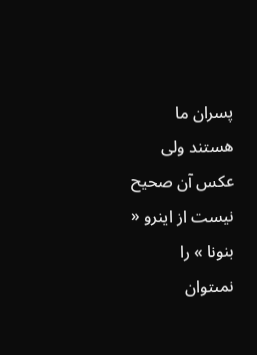پسران ما هستند ولى عكس آن صحيح نيست از اينرو « بنونا » را نمىتوان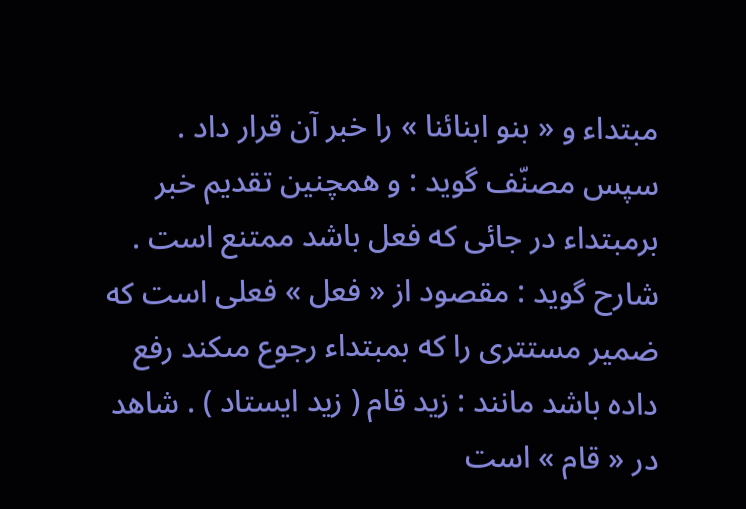مبتداء و « بنو ابنائنا » را خبر آن قرار داد . سپس مصنّف گويد : و همچنين تقديم خبر برمبتداء در جائى كه فعل باشد ممتنع است . شارح گويد : مقصود از « فعل » فعلى است كه ضمير مستترى را كه بمبتداء رجوع مىكند رفع داده باشد مانند : زيد قام ( زيد ايستاد ) . شاهد در « قام » است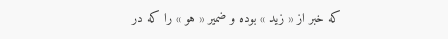كه خبر از « زيد » بوده و ضمير « هو » را كه در